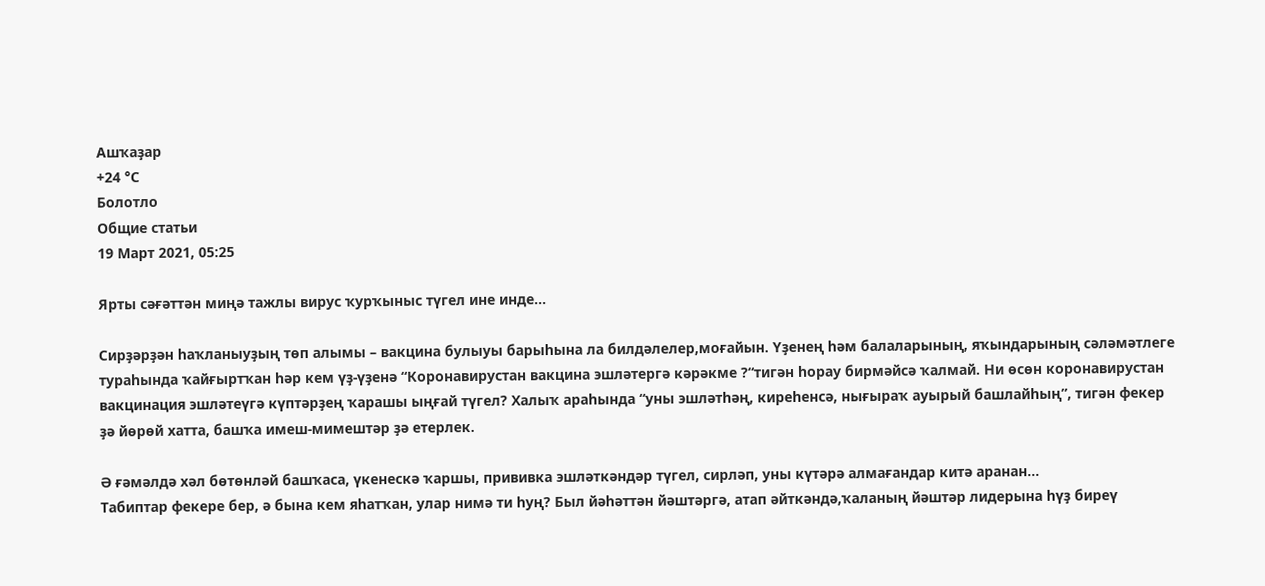Ашҡаҙар
+24 °С
Болотло
Общие статьи
19 Март 2021, 05:25

Ярты сәғәттән миңә тажлы вирус ҡурҡыныс түгел ине инде...

Сирҙәрҙән һаҡланыуҙың төп алымы – вакцина булыуы барыһына ла билдәлелер,моғайын. Үҙенең һәм балаларының, яҡындарының сәләмәтлеге тураһында ҡайғыртҡан һәр кем үҙ-үҙенә “Коронавирустан вакцина эшләтергә кәрәкме ?“тигән һорау бирмәйсә ҡалмай. Ни өсөн коронавирустан вакцинация эшләтеүгә күптәрҙең ҡарашы ыңғай түгел? Халыҡ араһында “уны эшләтһәң, киреһенсә, нығыраҡ ауырый башлайһың”, тигән фекер ҙә йөрөй хатта, башҡа имеш-мимештәр ҙә етерлек.

Ә ғәмәлдә хәл бөтөнләй башҡаса, үкенескә ҡаршы, прививка эшләткәндәр түгел, сирләп, уны күтәрә алмағандар китә аранан...
Табиптар фекере бер, ә бына кем яһатҡан, улар нимә ти һуң? Был йәһәттән йәштәргә, атап әйткәндә,ҡаланың йәштәр лидерына һүҙ биреү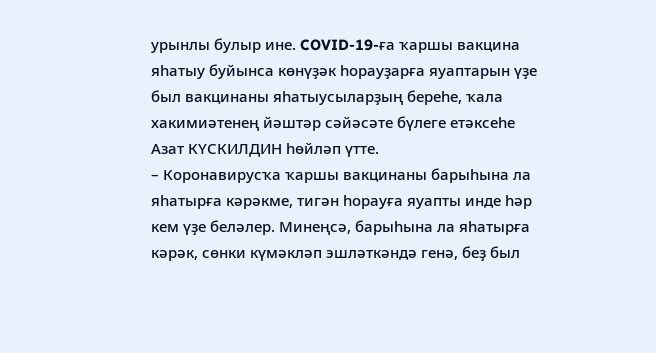урынлы булыр ине. COVID-19-ға ҡаршы вакцина яһатыу буйынса көнүҙәк һорауҙарға яуаптарын үҙе был вакцинаны яһатыусыларҙың береһе, ҡала хакимиәтенең йәштәр сәйәсәте бүлеге етәксеһе Азат КҮСКИЛДИН һөйләп үтте.
– Коронавирусҡа ҡаршы вакцинаны барыһына ла яһатырға кәрәкме, тигән һорауға яуапты инде һәр кем үҙе беләлер. Минеңсә, барыһына ла яһатырға кәрәк, сөнки күмәкләп эшләткәндә генә, беҙ был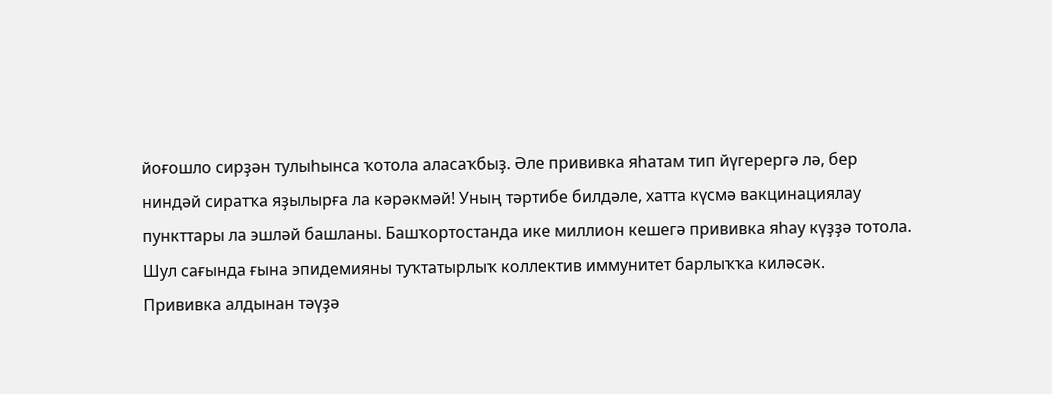йоғошло сирҙән тулыһынса ҡотола аласаҡбыҙ. Әле прививка яһатам тип йүгерергә лә, бер ниндәй сиратҡа яҙылырға ла кәрәкмәй! Уның тәртибе билдәле, хатта күсмә вакцинациялау пункттары ла эшләй башланы. Башҡортостанда ике миллион кешегә прививка яһау күҙҙә тотола. Шул сағында ғына эпидемияны туҡтатырлыҡ коллектив иммунитет барлыҡҡа киләсәк.
Прививка алдынан тәүҙә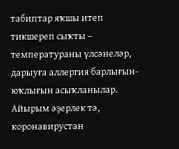табиптар яҡшы итеп тикшереп сыҡты – температураны үлсәнеләр, дарыуға аллергия барлығын-юҡлығын асыҡланылар. Айырым әҙерлек тә, коронавирустан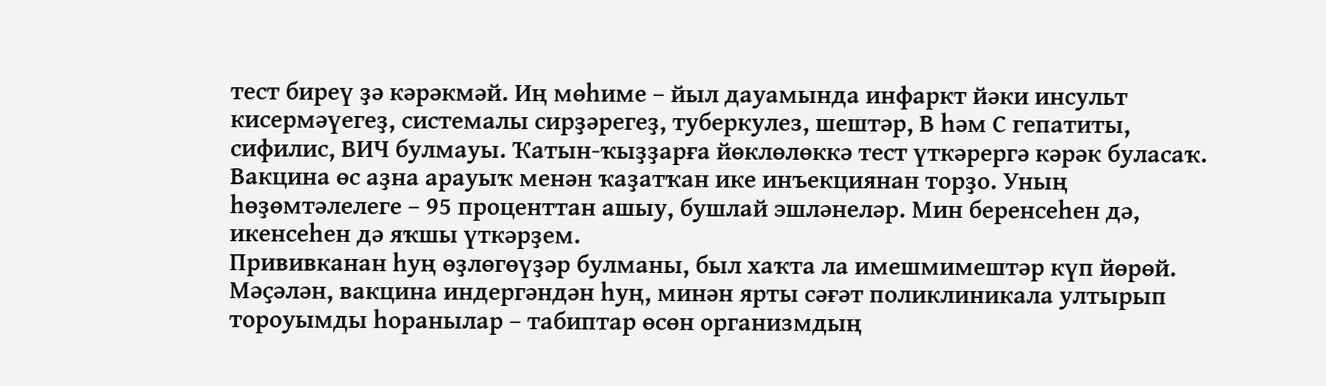тест биреү ҙә кәрәкмәй. Иң мөһиме – йыл дауамында инфаркт йәки инсульт кисермәүегеҙ, системалы сирҙәрегеҙ, туберкулез, шештәр, В һәм С гепатиты, сифилис, ВИЧ булмауы. Ҡатын-ҡыҙҙарға йөклөлөккә тест үткәрергә кәрәк буласаҡ.
Вакцина өс аҙна арауыҡ менән ҡаҙатҡан ике инъекциянан торҙо. Уның һөҙөмтәлелеге – 95 проценттан ашыу, бушлай эшләнеләр. Мин беренсеһен дә, икенсеһен дә яҡшы үткәрҙем.
Прививканан һуң өҙлөгөүҙәр булманы, был хаҡта ла имешмимештәр күп йөрөй. Мәҫәлән, вакцина индергәндән һуң, минән ярты сәғәт поликлиникала ултырып тороуымды һоранылар – табиптар өсөн организмдың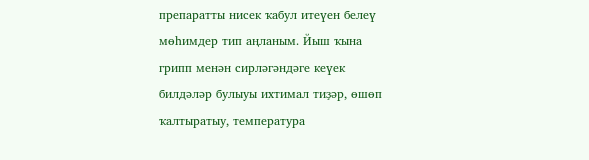препаратты нисек ҡабул итеүен белеү мөһимдер тип аңланым. Йыш ҡына грипп менән сирләгәндәге кеүек билдәләр булыуы ихтимал тиҙәр, өшөп ҡалтыратыу, температура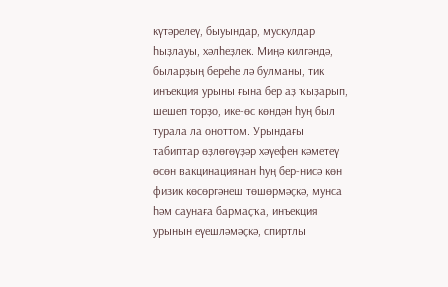күтәрелеү, быуындар, мускулдар һыҙлауы, хәлһеҙлек. Миңә килгәндә, быларҙың береһе лә булманы, тик инъекция урыны ғына бер аҙ ҡыҙарып, шешеп торҙо, ике-өс көндән һуң был турала ла оноттом. Урындағы табиптар өҙлөгөүҙәр хәүефен кәметеү өсөн вакцинациянан һуң бер-нисә көн физик көсөргәнеш төшөрмәҫкә, мунса һәм саунаға бармаҫҡа, инъекция урынын еүешләмәҫкә, спиртлы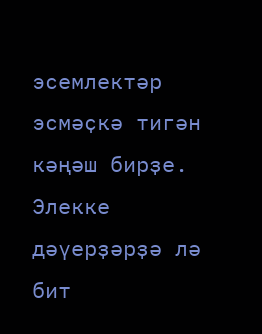эсемлектәр эсмәҫкә тигән кәңәш бирҙе.
Элекке дәүерҙәрҙә лә бит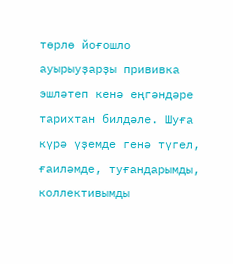төрлө йоғошло ауырыуҙарҙы прививка эшләтеп кенә еңгәндәре тарихтан билдәле. Шуға күрә үҙемде генә түгел, ғаиләмде, туғандарымды, коллективымды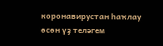коронавирустан һаҡлау өсөн үҙ теләгем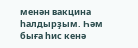менән вакцина һалдырҙым. Һәм быға һис кенә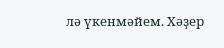лә үкенмәйем. Хәҙер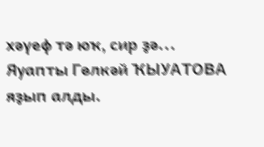хәүеф тә юҡ, сир ҙә...
Яуапты Гөлкәй ҠЫУАТОВА яҙып алды.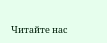Читайте нас